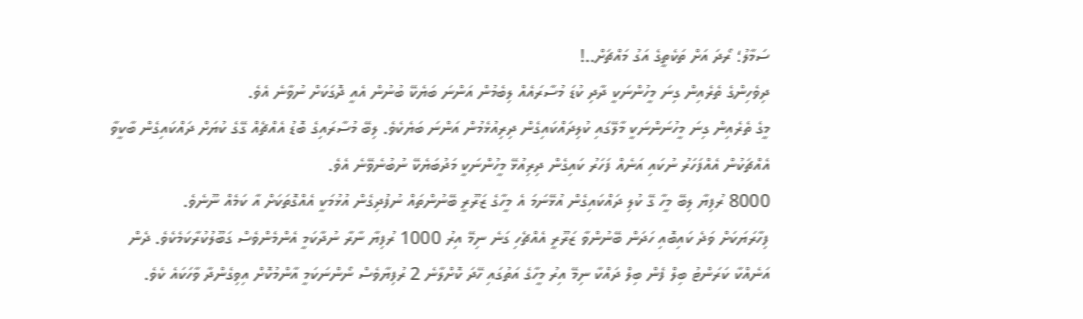ސަމާލު؛ ރޯދަ އަށް ތަކެތީގެ އަގު މައްޗަށް..!
ދިވެހިންގެ ތެރެއިން ގިނަ މީހުންނަކީ ދާދި ކުޑަ މުސާރައެއް ލިބެމުން އަންނަ ބަޔެކޭ ބުނުން އެއީ ދޮގަކަށް ނުވާނެ އެވެ.
މީގެ ތެރެއިން ގިނަ މީހުނަންނަކީ މާލޭގައި ކުލިދައްކައިގެން ދިރިއުޅެމުން އަންނަ ބަޔެކެވެ. ލިބޭ މުސާރައިގެ ބޮޑު އެއްޗެއް ގޭގެ ކުޔަށް ދައްކައިގެން ބާކީވާ އެއްޗަކުން އެއްފަހަރު ނުކައި އަނެއް ފަހަރު ކައިގެން ދިރިއުޅޭ މީހުންނަކީ މަދުބަޔެކޭ ނުބުނެވޭނެ އެވެ.
8000 ރުފިޔާ ލިބޭ މީހާ ގޭ ކުލި ދައްކައިގެން އުޅޭނަމަ އެ މީހާގެ ޒަރޫރީ ބޭނުންތައް ނުފުދިގެން އުޅުމަކީ އެއްގޮތަކަށް އާ ކަމެއް ނޫނެވެ.
ފިހާރަޔަކަށް ވަދެ ކައިބޮއި ހަދަން ބޭނުންވާ ޒަރޫރީ އެއްޗެހި ގަނެ ނިމޭ އިރު 1000 ރުފިޔާ ނާރާ ނުދާކަމީ އެންމެންވެސް ގަބޫލުކުރާކަމެކެވެ. ދެން އަނެއްކާ ކަރަންޓު ބިލް ފެން ބިލް ދައްކާ ނިމޭ އިރު މީހާގެ އަތުގައި ހޭދަ ކޮށްލާނެ 2 ރުފިޔާވެސް ނޯންނަކަމީ އާންމުކޮށް އިވިގެންދާ ވާހަކައެ ކެވެ.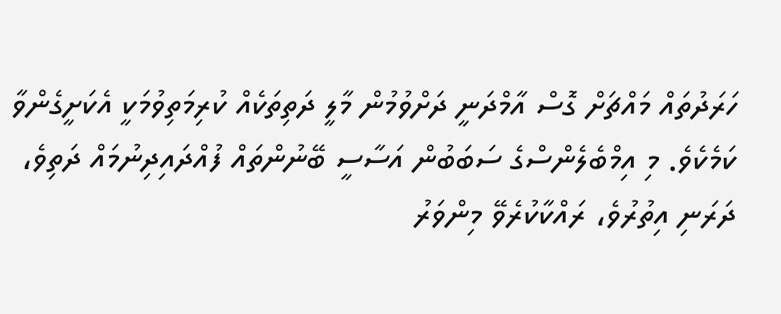ހަރަދުތައް މައްޗަށް ގޮސް އާމްދަނީ ދަށްވުމުން މާލީ ދަތިތަކެއް ކުރިމަތިވުމަކީ އެކަށީގެންވާ ކަމެކެވެ. މި އިމްބެލެންސްގެ ސަބަބުން އަސާސީ ބޭނުންތައް ފުއްދައިދިނުމައް ދަތިވެ، ދަރަނި އިތުރުވެ، ރައްކާކުރެވޭ މިންވަރު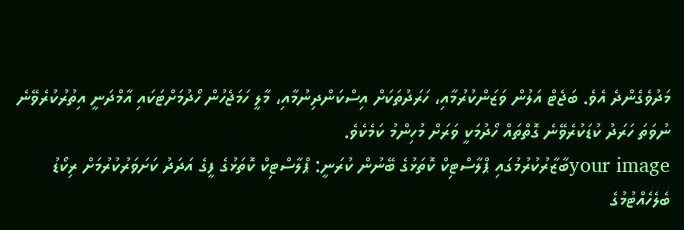މަދުވެގެންދެ އެވެ. ބަޖެޓް އަލުން ވަޒަންކުރުމާއި، ހަރަދުތަކަށް އިސްކަންދިނުމާއި، މާލީ ހަމަޖެހުން ހޯދުމަށްޓަކައި އާމްދަނީ އިތުރުކުރެވޭނެ ނުވަތަ ހަރަދު ކުޑަކުރެވޭނެ ގޮތްތައް ހޯދުމަކީ ވަރަށް މުހިންމު ކަމެކެވެ.
your imageބާޒާރުކުރުމުގައި ޕްލާސްޓިކް ކޮތަޅުގެ ބޭނުން ކުރަނީ: ޕްލާސްޓިކް ކޮތަޅުގެ ފީގެ އަދަދު ކަށަވަރުކުރުމަށް ރިކޯޑު ބެލެހެއްޓުމުގެ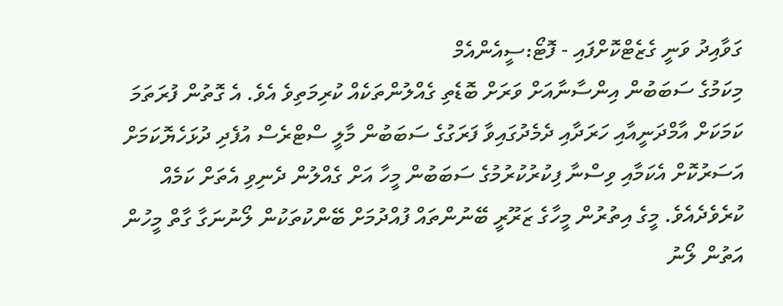ގަވާއިދު ވަނީ ގެޒެޓްކޮށްފައި - ފޮޓޯ:ސީއެންއެމް
މިކަމުގެ ސަބަބުން އިންސާނާއަށް ވަރަށް ބޮޑެތި ގެއްލުންތަކެއް ކުރިމަތިވެ އެވެ. އެ ގޮތުން ފުރަތަމަ ކަމަކަށް އާމްދަނީއާއި ހަރަދާއި ދެމެދުގައިވާ ފަރަގުގެ ސަބަބުން މާލީ ސްޓްރެސް އުފެދި ދުޅަހެޔޮކަމަށް އަސަރުކޮށް އެކަމާއި ވިސްނާ ފިކުރުކުރުމުގެ ސަބަބުން މީހާ އަށް ގެއްލުން ދެނިވި އެތަށް ކަމެއް ކުރެވެދެއެވެ. މީގެ އިތުރުން މީހާގެ ޒަރޫރީ ބޭނުންތައް ފުއްދުމަށް ބޭންކުތަކުން ލޯނުނަގާ ގާތް މީހުން އަތުން ލޯނު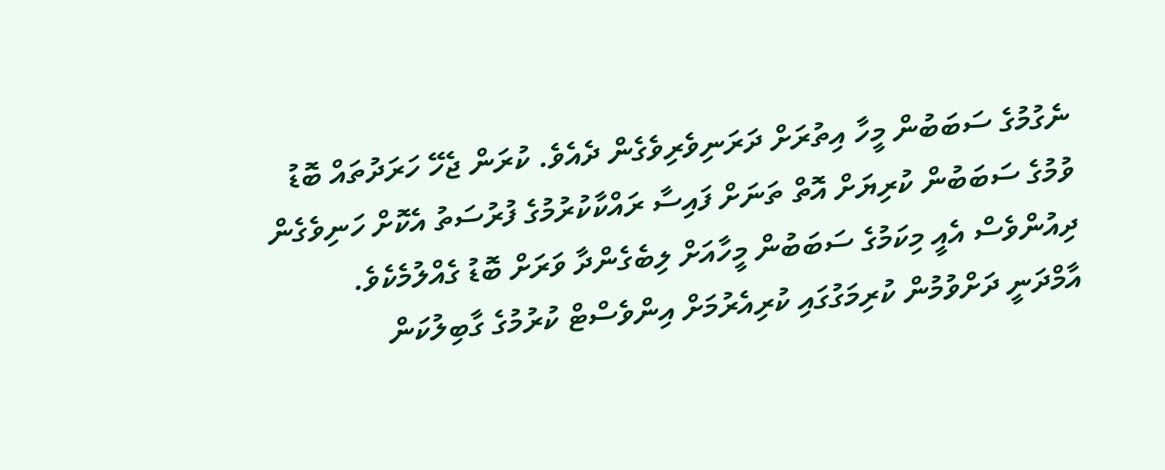ނެގުމުގެ ސަބަބުން މީހާ އިތުރަށް ދަރަނިވެރިވެގެން ދެއެވެ. ކުރަން ޖެހޭ ހަރަދުތައް ބޮޑު ވުމުގެ ސަބަބުން ކުރިޔަށް އޮތް ތަނަށް ފައިސާ ރައްކާކުރުމުގެ ފުރުސަތު އެކޮށް ހަނިވެގެން ދިއުންވެސް އެއީ މިކަމުގެ ސަބަބުން މީހާއަށް ލިބެގެންދާ ވަރަށް ބޮޑު ގެއްލުމެކެވެ.
އާމްދަނީ ދަށްވުމުން ކުރިމަގުގައި ކުރިއެރުމަށް އިންވެސްޓް ކުރުމުގެ ގާބިލުކަން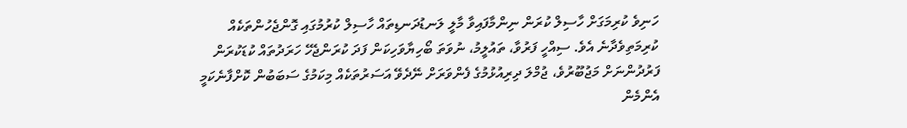ހަނިވެ ކުރިމަގަށް ހާސިލް ކުރަން ނިންމާފައިވާ މާލީ ލަނޑުދަނޑިތައް ހާސިލް ކުރުމުގައި ގޮންޖެހުންތަކެއް ކުރިމަތިވެދާނެ އެވެ. ސިއްހީ ފަރުވާ، ތައުލީމު، ނުވަތަ ބޯހިޔާވަހިކަން ފަދަ ކުރަންޖެހޭ ހަރަދުތައް ކުޑަކުރަން ފަރުދުންނަށް މަޖުބޫރުވެ، ޖުމްލަ ދިރިއުޅުމުގެ ފެންވަރަށް ނޭދެވޭ އަސަރުތަކެއް މިކަމުގެ ސަބަބުން ކޮށްފާނެކަމީ އެންމެން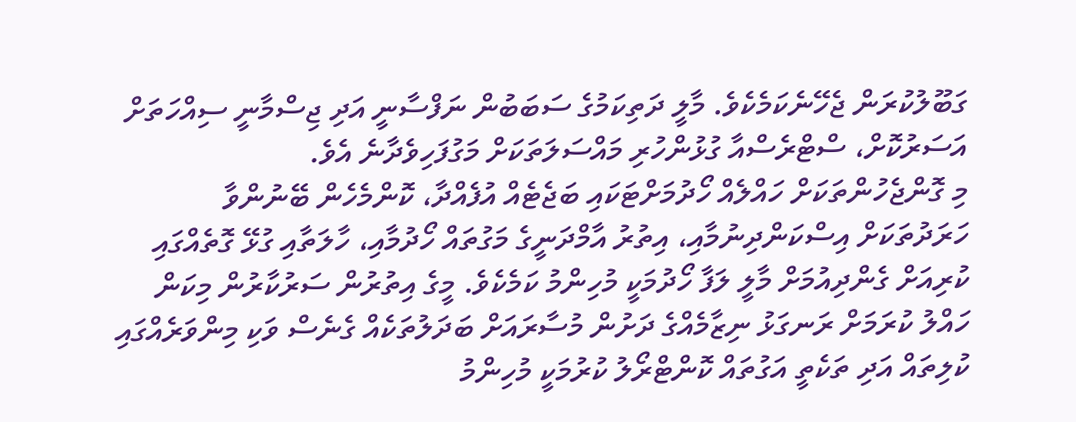ގަބޫލުކުރަން ޖެހޭނެކަމެކެވެ. މާލީ ދަތިކަމުގެ ސަބަބުން ނަފްސާނީ އަދި ޖިސްމާނީ ސިއްހަތަށް އަސަރުކޮށް، ސްޓްރެސްއާ ގުޅުންހުރި މައްސަލަތަކަށް މަގުފަހިވެދާނެ އެވެ.
މި ގޮންޖެހުންތަކަށް ހައްލެއް ހޯދުމަށްޓަކައި ބަޖެޓެއް އުފެއްދާ، ކޮންމެހެން ބޭނުންވާ ހަރަދުތަކަށް އިސްކަންދިނުމާއި، އިތުރު އާމްދަނީގެ މަގުތައް ހޯދުމާއި، ހާލަތާއި ގުޅޭ ގޮތެއްގައި ކުރިއަށް ގެންދިއުމަށް މާލީ ލަފާ ހޯދުމަކީ މުހިންމު ކަމެކެވެ. މީގެ އިތުރުން ސަރުކާރުން މިކަން ހައްލު ކުރަމަށް ރަނގަޅު ނިޒާމެއްގެ ދަށުން މުސާރައަށް ބަދަލުތަކެއް ގެނެސް ވަކި މިންވަރެއްގައި ކުލިތައް އަދި ތަކެތީ އަގުތައް ކޮންޓްރޯލު ކުރުމަކީ މުހިންމު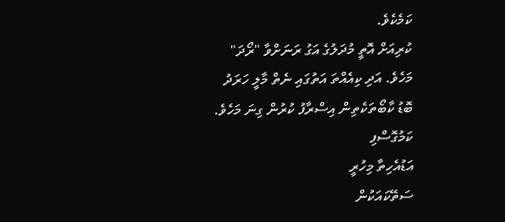ކަމެކެވެ.
ކުރިއަށް އޮތީ މުދަލުގެ އަގު ރަނަށްވާ "ރޯދަ" މަހެވެ. އަދި ކިއެއްތަ އަތުގައި ނެތް މާލީ ހަރަދު ބޮޑު ކާބޯތަކެތިން އިސްރާފު ކުރުން ގިނަ މަހެވެ.
ކަމުގޮސްފި
އަޑުއެހިތާ މިހުރީ
ސަތޭކައަކުން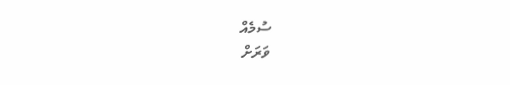ސުމެއް
ވަރަށް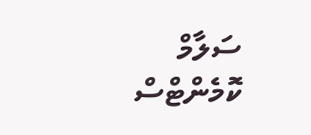ސަލާމް
ކޮމެންޓްސް